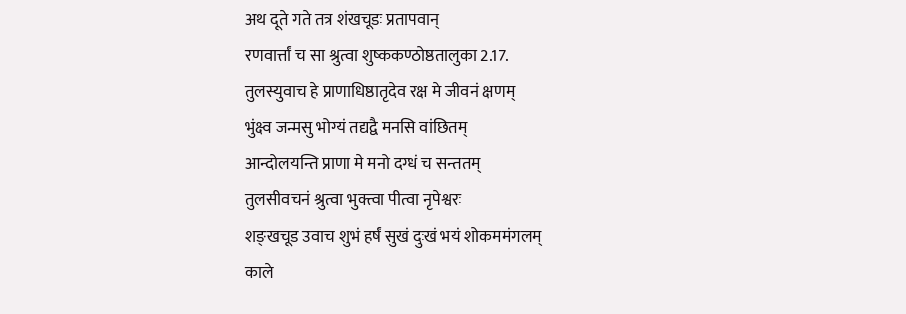अथ दूते गते तत्र शंखचूडः प्रतापवान्
रणवार्त्तां च सा श्रुत्वा शुष्ककण्ठोष्ठतालुका 2.17.
तुलस्युवाच हे प्राणाधिष्ठातृदेव रक्ष मे जीवनं क्षणम्
भुंक्ष्व जन्मसु भोग्यं तद्यद्वै मनसि वांछितम्
आन्दोलयन्ति प्राणा मे मनो दग्धं च सन्ततम्
तुलसीवचनं श्रुत्वा भुक्त्वा पीत्वा नृपेश्वरः
शङ्खचूड उवाच शुभं हर्षं सुखं दुःखं भयं शोकममंगलम्
काले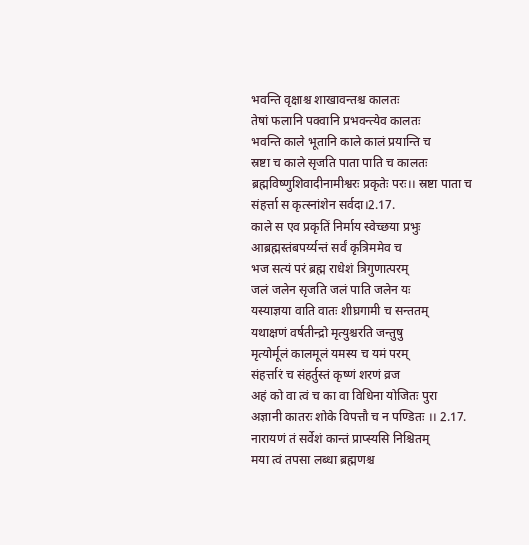भवन्ति वृक्षाश्च शाखावन्तश्च कालतः
तेषां फलानि पक्वानि प्रभवन्त्येव कालतः
भवन्ति काले भूतानि काले कालं प्रयान्ति च
स्रष्टा च काले सृजति पाता पाति च कालतः
ब्रह्मविष्णुशिवादीनामीश्वरः प्रकृतेः परः।। स्रष्टा पाता च संहर्त्ता स कृत्स्नांशेन सर्वदा।2.17.
काले स एव प्रकृतिं निर्माय स्वेच्छया प्रभुः
आब्रह्मस्तंबपर्य्यन्तं सर्वं कृत्रिममेव च
भज सत्यं परं ब्रह्म राधेशं त्रिगुणात्परम्
जलं जलेन सृजति जलं पाति जलेन यः
यस्याज्ञया वाति वातः शीघ्रगामी च सन्ततम्
यथाक्षणं वर्षतीन्द्रो मृत्युश्चरति जन्तुषु
मृत्योर्मूलं कालमूलं यमस्य च यमं परम्
संहर्त्तारं च संहर्तुस्तं कृष्णं शरणं व्रज
अहं को वा त्वं च का वा विधिना योजितः पुरा
अज्ञानी कातरः शोके विपत्तौ च न पण्डितः ।। 2.17.
नारायणं तं सर्वेशं कान्तं प्राप्स्यसि निश्चितम्
मया त्वं तपसा लब्धा ब्रह्मणश्च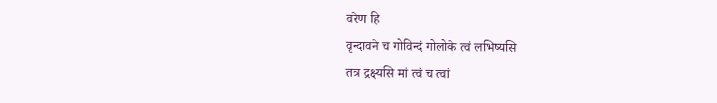वरेण हि
वृन्दावने च गोविन्दं गोलोके त्वं लभिष्यसि
तत्र द्रक्ष्यसि मां त्वं च त्वां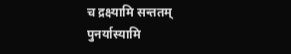च द्रक्ष्यामि सन्ततम्
पुनर्यास्यामि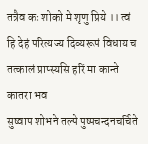तत्रैव कः शोको मे शृणु प्रिये ।। त्वं हि देहं परित्यज्य दिव्यरूपं विधाय च
तत्कालं प्राप्स्यसि हरिं मा कान्ते कातरा भव
सुष्वाप शोभने तल्पे पुष्पचन्दनचर्चिते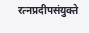रत्नप्रदीपसंयुक्ते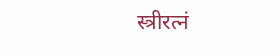स्त्रीरत्नं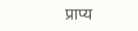प्राप्य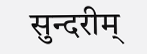सुन्दरीम्